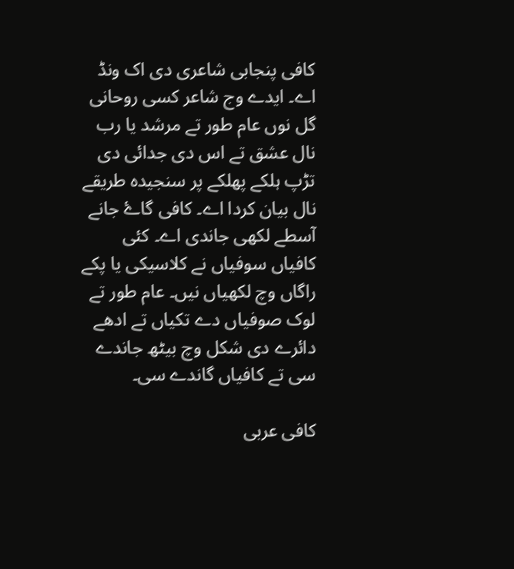کافی پنجابی شاعری دی اک ونڈ اے۔ ایدے وج شاعر کسی روحانی گل نوں عام طور تے مرشد یا رب نال عشق تے اس دی جدائی دی تڑپ ہلکے پھلکے پر سنجیدہ طریقے نال بیان کردا اے۔ کافی گاۓ جانے آسطے لکھی جاندی اے۔ کئی کافیاں سوفیاں نے کلاسیکی یا پکے راگاں وچ لکھیاں نیں۔ عام طور تے لوک صوفیاں دے تکیاں تے ادھے دائرے دی شکل وچ بیٹھ جاندے سی تے کافیاں گاندے سی۔

کافی عربی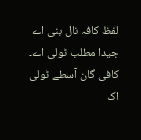لفظ کافہ نال بنی اے جیدا مطلب ٹولی اے۔ کافی گان آسطے ٹولی اک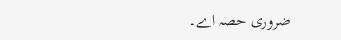ضروری حصہ اے۔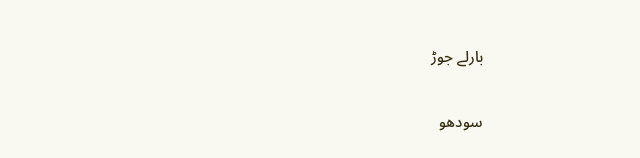بارلے جوڑ

سودھو